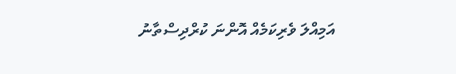އަމިއްލަ ވެރިކަމެއް އޮންނަ ކުރްދިސްތާނު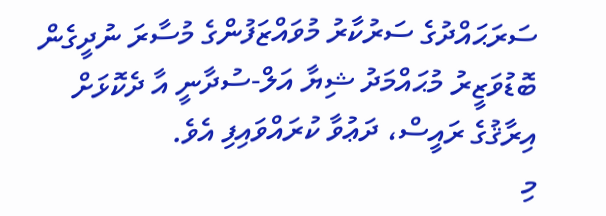ސަރަޙައްދުގެ ސަރުކާރު މުވައްޒަފުންގެ މުސާރަ ނުދީގެން ބޮޑުވަޒީރު މުޙައްމަދު ޝިޔާ އަލް-ސުދާނީ އާ ދެކޮޅަށް އިރާޤުގެ ރައީސް، ދަޢުވާ ކުރައްވައިފި އެވެ.
މި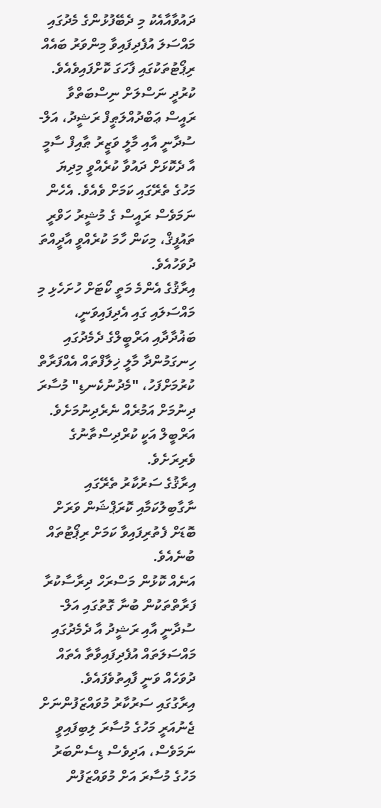ދައުވާއާއެކު މި ދެބޭފުޅުންގެ މެދުގައި މައްސަލަ އުފެދިފައިވާ މިންވަރު ބައެއް ރިޕޯޓުތަކުގައި ފާހަގަ ކޮށްފައިވެއެވެ.
ކުރުދީ ނަސްލަށް ނިސްބަތްވާ ރައީސް ޢަބްދުއްލަޠީފް ރަޝީދު، އަލް-ސުދާނީ އާއި މާލީ ވަޒީރު ޠާއިފް ސާމީ އާ ދެކޮޅަށް ދައުވާ ކުރެއްވީ މިދިޔަ މަހުގެ ތެރޭގައި ކަމަށް ވެއެވެ. އެހެން ނަމަވެސް ރައީސް ގެ މުޝީރު ހަވްރީ ތައުފީޤް، މިކަން ހާމަ ކުރެއްވީ އާދީއްތަ ދުވަހުއެވެ.
އިރާޤުގެ އެންމެ މަތީ ކޯޓަށް ހުށަހެޅި މި މައްސަލައި ގައި އެދިފައިވަނީ، ބަޣުދާދާއި އަރްބީލްގެ ދެމެދުގައި ހިނގަމުންދާ މާލީ ޚިލާފްތައް އެއްފަރާތް ކުރުމަށްފަހު، "މެދުނުކެނޑި" މުސާރަ ދިނުމަށް އަމުރެއް ނެރެދިނުމަށެވެ. އަރްބީލް އަކީ ކުރްދިސްތާނުގެ ވެރިރަށެވެ.
އިރާޤުގެ ސަރުކާރު ތެރޭގައި ނާގާބިލުކަމާއި ކޮރަޕްޝަން ވަރަށް ބޮޑަށް ފެތުރިފައިވާ ކަމަށް ރިޕޯޓުތައް ބުނެއެވެ.
އަނެއް ކޮޅުން މަސްރަހް ދިރާސާކުރާ ފަރާތްތަކުން ބުނާ ގޮތުގައި އަލް-ސުދާނީ އާއި ރަޝީދު އާ ދެމެދުގައި މައްސަލަތައް އުފެދިފައިވާތާ އެތައް ދުވަހެއް ވަނީ ފާއިތުވެފައެވެ.
އިރާގުގައި ސަރުކާރު މުވައްޒަފުންނަށް ޖެނުއަރީ މަހުގެ މުސާރަ ލިބިފައިވީ ނަމަވެސް، އަދިވެސް ޑިސެންބަރު މަހުގެ މުސާރަ އަށް މުވައްޒަފުން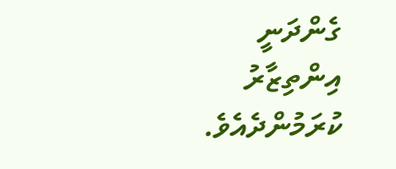ގެންދަނީ އިންތިޒާރު ކުރަމުންދެއެވެ.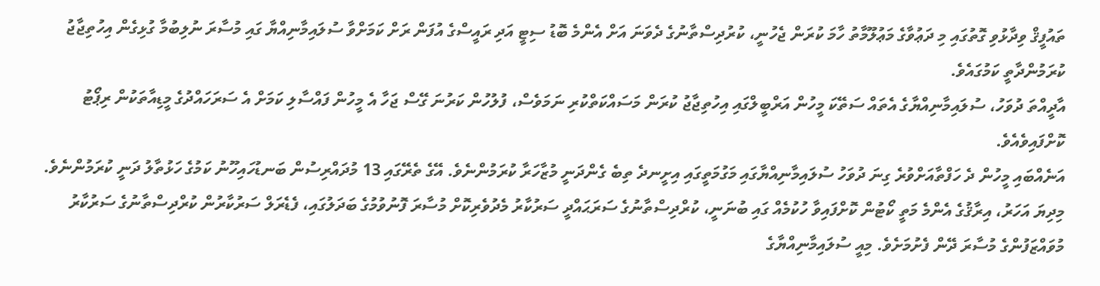ތައުފީޤް ވިދާޅުވި ގޮތުގައި މި ދަޢުވާގެ މަޢުލޫމާތު ހާމަ ކުރަން ޖެހުނީ، ކުރުދިސްތާނުގެ ދެވަނަ އަށް އެންމެ ބޮޑު ސިޓީ އަދި ރައީސްގެ އުފަން ރަށް ކަމަށްވާ ސުލައިމާނިއްޔާ ގައި މުސާރަ ނުލިބުމާ ގުޅިގެން އިހުތިޖާޖު ކުރަމުންދާތީ ކަމުގައެވެ.
އާދީއްތަ ދުވަހު، ސުލައިމާނިއްޔާގެ އެތައް ސަތޭކަ މީހުން އަރްބީލްގައި އިހުތިޖާޖު ކުރަން މަސައްކަތްކުރި ނަމަވެސް، ފުލުހުން ކަރުނަ ގޭސް ޖަހާ އެ މީހުން ފައްސާލި ކަމަށް އެ ސަރަހައްދުގެ މީޑިއާތަކުން ރިޕޯޓު ކޮށްފައިވެއެވެ.
އަނެއްބައި މީހުން ދެ ހަފްތާއަށްވުރެ ގިނަ ދުވަހު ސުލައިމާނިއްޔާގައި މަގުމަތީގައި އިށީނދެ ތިބެ ގެންދަނީ މުޒާހަރާ ކުރަމުންނެވެ. އޭގެ ތެރޭގައި 13 މުދައްރިސުން ބަނޑުހައިހޫނު ކަމުގެ ހަޅުތާލު ދަނީ ކުރަމުންނެވެ.
މިދިޔަ އަހަރު، އިރާޤުގެ އެންމެ މަތީ ކޯޓުން ކޮށްފައިވާ ހުކުމެއް ގައި ބުނަނީ، ކުރްދިސްތާނުގެ ސަރަޙައްދީ ސަރުކާރު މެދުވެރިކޮށް މުސާރަ ފޮނުވުމުގެ ބަދަލުގައި، ފެޑެރަލް ސަރުކާރުން ކުރްދިސްތާނުގެ ސަރުކާރު މުވައްޒަފުންގެ މުސާރަ ދޭން ފެށުމަށެވެ. މިއީ ސުލައިމާނިއްޔާގެ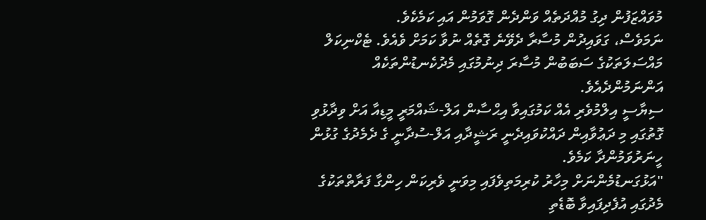މުވައްޒަފުން ދިގު މުއްދަތެއް ވަންދެން ގޮވަމުން އައި ކަމެކެވެ.
ނަމަވެސް، ގަވައިދުން މުސާރާ ދެވޭނެ ގޮތެއް ނުވާ ކަމަށް ވެއެވެ. ޓެކްނިކަލް މައްސަލަތަކުގެ ސަބަބުން މުސާރަ ދިނުމުގައި މެދުކެނޑުންތަކެއް އަންނަމުންދެއެވެ.
ސިޔާސީ އިލްމުވެރި އެއް ކަމުގައިވާ އިޙްސާން އަލް-ޝައްމަރީ މީޑިއާ އަށް ވިދާޅުވި ގޮތުގައި މި ދަޢުވާއިން ދައްކުވައިދެނީ ރަޝީދާއި އަލް-ސުދާނީ ގެ ދެމެދުގެ ގުޅުން ހީނަރުވަމުންދާ ކަމެވެ.
"އަޅުގަނޑުމެންނަށް މިހާރު ކުރިމަތިވެފައި މިވަނީ ވެރިކަން ހިންގާ ފަރާތްތަކުގެ މެދުގައި އުފެދިފައިވާ ބޮޑެތި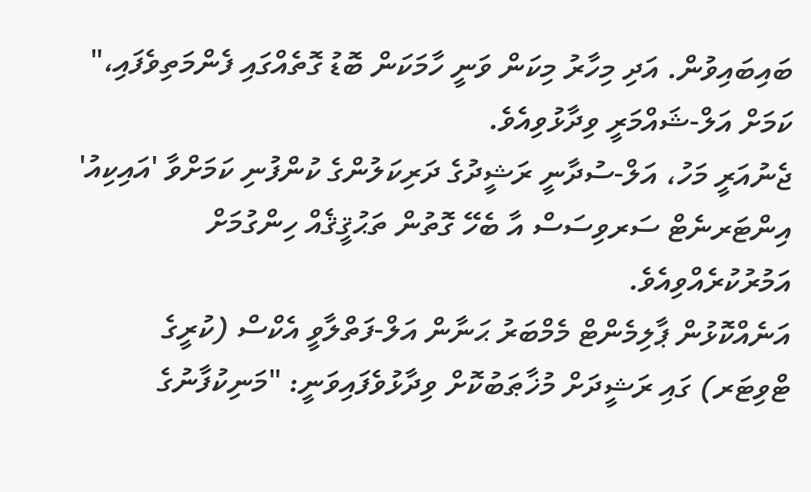ބައިބައިވުން. އަދި މިހާރު މިކަން ވަނީ ހާމަކަން ބޮޑު ގޮތެއްގައި ފެންމަތިވެފައި،" ކަމަށް އަލް-ޝައްމަރީ ވިދާޅުވިއެވެ.
ޖެނުއަރީ މަހު، އަލް-ސުދާނީ ރަޝީދުގެ ދަރިކަލުންގެ ކުންފުނި ކަމަށްވާ 'އައިކިއު' އިންޓަރނެޓް ސަރވިސަސް އާ ބެހޭ ގޮތުން ތަޙުޤީޤެއް ހިންގުމަށް އަމުރުކުރެއްވިއެވެ.
އަނެއްކޮޅުން ޕާލިމެންޓް މެމްބަރު ޙަނާން އަލް-ފަތްލާވީ އެކްސް (ކުރީގެ ޓްވިޓަރ) ގައި ރަޝީދަށް މުޚާޠަބުކޮށް ވިދާޅުވެފައިވަނީ: "މަނިކުފާނުގެ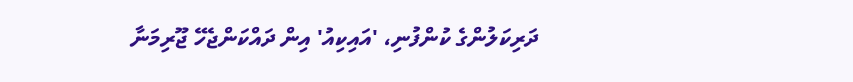ދަރިކަލުންގެ ކުންފުނި، 'އައިކިއު' އިން ދައްކަންޖެހޭ ޖޫރިމަނާ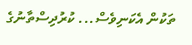ތަކުން އެކަނިވެސް... ކުރުދިސްތާނުގެ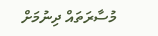މުސާރަތައް ދިނުމަށް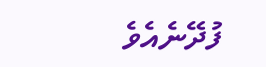ފުދޭނެއެވެ